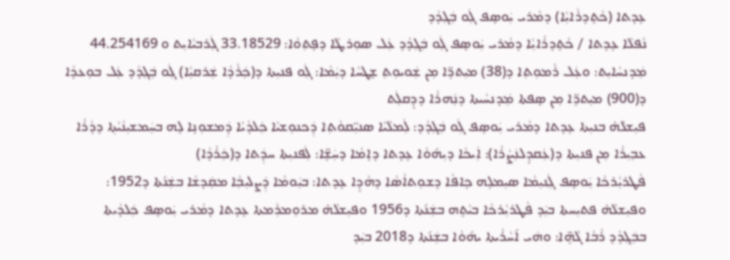ܥܹܕܬܐ (ܟܵܬܸܕܪܵܐܝܼܵܐ) ܕܡܵܪܝ ܝܲܘܣܸܦ ܓܲܘ ܒܲܓ݂ܕܵܕ
ܢܵܦܠܵܐ ܥܹܕܬܐ / ܟܵܬܸܕܪܵܐܝܼܵܐ ܕܡܵܪܝ ܝܲܘܣܸܦ ܓܲܘ ܒܲܓ݂ܕܵܕ ܥܲܠ ܣܘܼܪܛܵܐ ܕܦܸܬ݂ܘܵܐ: 33.18529 ܓܲܪܒܝܵܐܝܼܬ ܘ 44.254169 ܡܲܕܢܚܵܐܝܼܬ: ܘܥܲܠ ܪܵܡܘܼܬ݂ܐ ܕ(38) ܡܝܼܬܪܹ̈ܐ ܡܼܢ ܫܲܘܝܘܼܬ݂ ܫܸܛܚܵܐ ܕܝܲܡܵܐ: ܓܲܘ ܦܢܝܼܬܐ ܕ(ܟܲܪܵܕܵܐ ܫܲܪܩܝܼܵܐ) ܓܲܘ ܒܲܓ݂ܕܵܕ ܥܲܠ ܒܘܼܥܕܵܐ ܕ(900) ܡܝܼܬܪܹ̈ܐ ܡܼܢ ܣܸܦܬܐ ܡܲܕܢܚܵܝܬܐ ܕܢܲܗܪܵܐ ܕܕܸܩܠܲܬ
ܦܝܼܫܠܵܗ̇ ܒܢܝܼܬܐ ܥܹܕܬܐ ܕܡܵܪܝ ܝܲܘܣܸܦ ܓܲܘ ܒܲܓ݂ܕܵܕ: ܠܲܡܠܵܝܵܐ ܣܢܝܼ̈ܩܘܵܬ݂ܐ ܕܲܟܢܘܼܫܝܵܐ ܟܲܠܕܵܝܵܐ ܕܲܡܫܘܼܢܹܐ ܠܹܗ ܒܚܲܡܫܝܼܢܵܝܵܬ݂ܐ ܕܕܵܪܵܐ ܥܒ݂ܝܼܪܵܐ ܡܼܢ ܦܢܝܼܬܐ ܕ(ܥܲܩܕܸܠܢܲܨܵܪܵܐ): ܐܲܝܟܵܐ ܕܝܼܗ݇ܘܵܐ ܥܹܕܬܐ ܕܐܸܡܵܐ ܕܚܲܫܹ̈ܐ: ܠܲܦܢܝܼܬܐ ܚܕܲܬܐ ܕ(ܟܲܪܵܕܵܐ)
ܦܵܛܪܝܼܵܪܟܵܐ ܝܲܘܣܸܦ ܓ݂ܲܢܝܼܡܵܐ ܣܝܼܡܠܹܗ ܟܹܐܦܵܐ ܕܫܘܼܬܐܵܣܵܐ ܕܗܵܕܹܐ ܥܹܕܬܐ: ܒܝܲܘܡܵܐ ܕܲܨܠܝܼܒ݂ܵܐ ܡܩܲܕܫܵܐ ܒܫܲܢ݇ܬܐ ܕ1952: ܘܦܝܼܫܠܵܗ̇ ܦܬܝܼܚܬܐ ܒܝܲܕ ܦܵܛܪܝܼܵܪܟܵܐ ܒܝܵܬܹܗ ܒܫܲܢ݇ܬܐ ܕ1956 ܘܦܝܼܫܠܵܗ̇ ܡܪܘܼܡܪܲܡܬܐ ܥܹܕܬܐ ܕܡܵܪܝ ܝܲܘܣܸܦ ܟܲܠܕܵܝܬܐ ܒܒܲܓ݂ܕܵܕ ܪܵܒܵܐ ܓܵܗܹ̈ܐ: ܘܗܿܝ ܐ݇ܚܵܪܵܝܬܐ ܝܗ݇ܘܵܐ ܒܫܲܢ݇ܬܐ ܕ2018 ܒܝܲܕ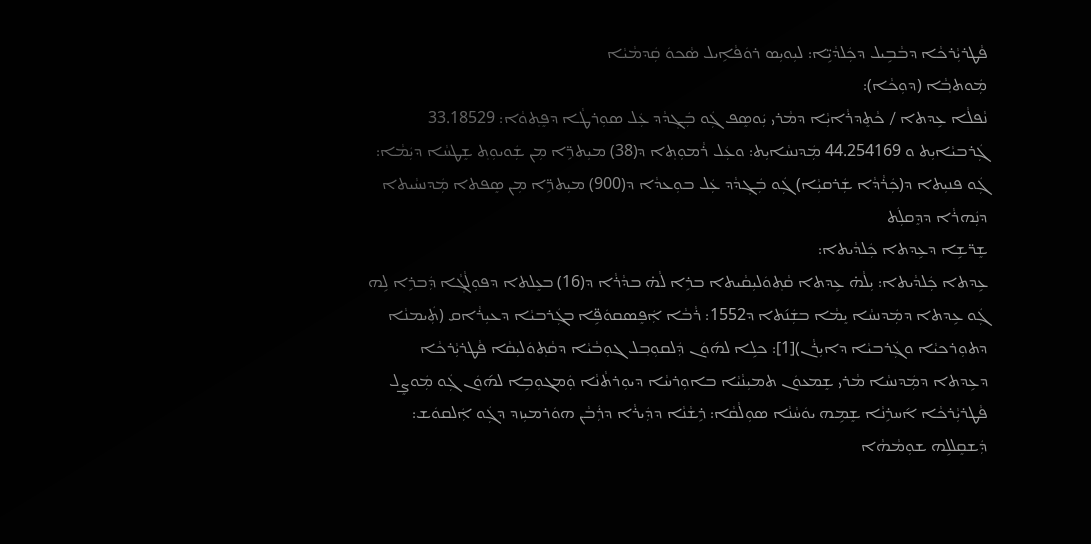ܦܵܛܪܝܼܵܪܟܵܐ ܕܒܵܒܹܝܠ ܕܟܲܠܕܵܝܹ̈ܐ: ܠܝܼܘܝܼܣ ܪܘܿܦܵܐܹܝܠ ܣܵܟܘܿ ܩܲܕܡܵܝܵܐ
ܡܲܘܬܒ݂ܵܐ (ܕܘܼܟܵܐ):
ܢܵܦܠܵܐ ܥܹܕܬܐ / ܟܵܬܸܕܪܵܐܝܼܵܐ ܕܡܵܪܝ ܝܲܘܣܸܦ ܓܲܘ ܒܲܓ݂ܕܵܕ ܥܲܠ ܣܘܼܪܛܵܐ ܕܦܸܬ݂ܘܵܐ: 33.18529 ܓܲܪܒܝܵܐܝܼܬ ܘ 44.254169 ܡܲܕܢܚܵܐܝܼܬ: ܘܥܲܠ ܪܵܡܘܼܬ݂ܐ ܕ(38) ܡܝܼܬܪܹ̈ܐ ܡܼܢ ܫܲܘܝܘܼܬ݂ ܫܸܛܚܵܐ ܕܝܲܡܵܐ: ܓܲܘ ܦܢܝܼܬܐ ܕ(ܟܲܪܵܕܵܐ ܫܲܪܩܝܼܵܐ) ܓܲܘ ܒܲܓ݂ܕܵܕ ܥܲܠ ܒܘܼܥܕܵܐ ܕ(900) ܡܝܼܬܪܹ̈ܐ ܡܼܢ ܣܸܦܬܐ ܡܲܕܢܚܵܝܬܐ ܕܢܲܗܪܵܐ ܕܕܸܩܠܲܬ
ܫܸܪ̈ܫܹܐ ܕܥܹܕܬܐ ܟܲܠܕܵܝܬܐ:
ܥܹܕܬܐ ܟܲܠܕܵܝܬܐ: ܝܼܠܵܗ̇ ܥܹܕܬܐ ܩܵܬ݂ܘܿܠܝܼܩܵܝܬܐ ܒܪܹܐ ܠܵܗ̇ ܒܕܵܪܵܐ ܕ(16) ܒܥܸܠܬܐ ܕܦܘܼܠܵܓ݂ܵܐ ܕܲܒܪܹܐ ܠܹܗ ܓܲܘ ܥܹܕܬܐ ܕܡܲܕܢܚܵܐ ܝܸܡܵܐ ܒܫܲܢ݇ܬܐ ܕ1552: ܪܵܒܵܐ ܐܲܦܸܣܩܘܿܦܹ̈ܐ ܒܓܲܪܒܝܵܐ ܕܥܝܼܪܵܐܩ (ܬܲܝܡܢܵܐ ܕܬܘܼܪܟܝܵܐ ܘܓܲܪܒܝܵܐ ܕܐܝܼܪܵܢ)[1]: ܟܠܹܐ ܠܗ݇ܘܿܢ ܕܲܠܩܘܼܒ݂ܠ ܓܘܼܒܵܝܵܐ ܕܩܵܬ݂ܘܿܠܝܼܩܵܐ ܦܵܛܪܝܼܵܪܟܵܐ ܕܥܹܕܬܐ ܕܡܲܕܢܚܵܐ ܡܵܪܝ ܫܸܡܥܘܿܢ ܬܡܝܼܢܵܝܵܐ ܒܐܘܼܪܚܵܐ ܕܝܘܼܪܬܵܢܵܐ ܘܲܡܓܘܼܒܹܐ ܠܗ݇ܘܿܢ ܓܲܘ ܡܲܘܨܸܠ ܦܵܛܪܝܼܵܪܟܵܐ ܐ݇ܚܪܹܢܵܐ ܫܸܡܹܗ ܝܘܿܚܵܢܵܐ ܣܘܼܠܵܩܵܐ: ܪܹܫܵܢܵܐ ܕܕܲܝܪܵܐ ܕܪܲܒܵܢ ܗܘܿܪܡܝܼܙܕ ܕܓܲܘ ܐܲܠܩܘܿܫ: ܕܲܫܩܸܠܠܹܗ ܫܘܼܡܵܗܵܐ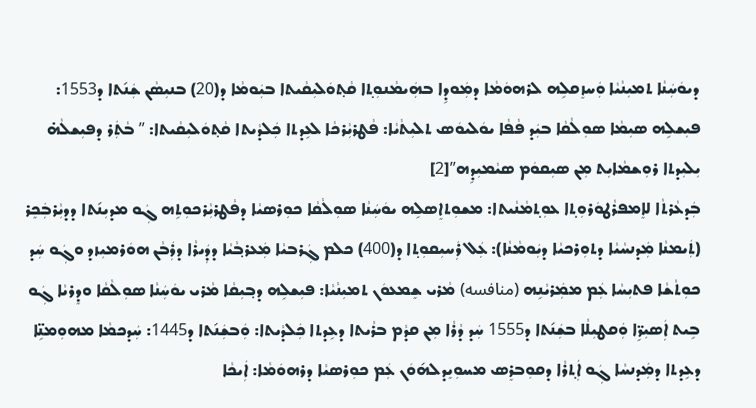ܕܝܘܿܚܲܢܵܐ ܬܡܝܼܢܵܝܵܐ ܘܲܚܙܸܩܠܹܗ ܠܪܗܘܿܡܵܐ ܕܡܲܘܕܹܐ ܒܗܲܝܡܵܢܘܼܬ݂ܐ ܩܵܬ݂ܘܿܠܝܼܩܵܝܬܐ ܒܝܲܘܡܵܐ ܕ(20) ܒܢܝܼܣܵܢ ܫܲܢ݇ܬܐ ܕ1553: ܦܝܼܫܠܹܗ ܣܝܼܡܵܐ ܣܘܼܠܵܩܵܐ ܒܝܲܕ ܦܵܦܵܐ ܝܘܿܠܝܘܿܣ ܬܠܝܼܬܵܝܵܐ: ܦܵܛܪܝܼܵܪܟܵܐ ܠܥܹܕܬܐ ܟܲܠܕܵܝܬܐ ܩܵܬ݂ܘܿܠܝܼܩܵܝܬܐ: ” ܒܵܬܲܪ ܕܦܝܼܫܠܵܗ̇ ܝܼܠܝܼܕܬܐ ܪܘܼܫܡܵܐܝܼܬ ܡܼܢ ܣܝܼܩܘܿܡ ܣܝܵܡܝܼܕܹܗ”[2]
ܒܲܕܥܵܪܬܵܐ ܠܐܸܡܦܪܵܛܘܿܪܘܼܬ݂ܐ ܥܘܼܬ݂ܡܵܢܵܝܬܐ: ܡܫܘܼܬܐܸܣܠܹܗ ܝܘܿܚܲܢܵܐ ܣܘܼܠܵܩܵܐ ܟܘܼܪܣܝܵܐ ܕܦܵܛܪܝܼܵܪܟܘܼܬܹܗ ܓܲܘ ܡܕܝܼܢ݇ܬܐ ܕܕܝܼܵܪܒܲܟܸܪ (ܬܲܝܡܢܵܐ ܡܲܕܢܚܵܝܵܐ ܕܬܘܼܪܟܝܵܐ ܕܝܲܘܡܵܢܵܐ): ܥܲܠ ܪܲܚܝܼܩܘܼܬ݂ܐ ܕ(400) ܟܠܡ ܓܲܪܒܝܵܐ ܡܲܥܪܒ݂ܵܝܵܐ ܕܕܲܝܪܵܐ ܕܪܲܒܵܢ ܗܘܿܪܡܝܼܙܕ ܘܓܲܘ ܚܲܕ ܟܘܼܬܵܫܵܐ ܦܬܝܼܚܵܐ ܥܲܡ ܡܡܲܪܝܵܢܹܗ (منافسه) ܡܵܪܝ ܫܸܡܥܘܿܢ ܬܡܝܼܢܵܝܵܐ: ܦܝܼܫܠܹܗ ܕܒ݂ܝܼܩܵܐ ܡܵܪܝ ܝܘܿܚܲܢܵܐ ܣܘܼܠܵܩܵܐ ܘܕܸܪܝܵܐ ܓܲܘ ܒܹܝܬ ܐܲܣܝܼܪܹ̈ܐ ܘܲܩܛܝܼܠܵܐ ܒܫܲܢ݇ܬܐ ܕ1555 ܚܲܕ ܕܵܪܵܐ ܡܼܢ ܩܕܵܡ ܒܪܵܝܬܐ ܕܥܹܕܬܐ ܟܲܠܕܵܝܬܐ: ܘܲܒܫܲܢ݇ܬܐ ܕ1445: ܚܲܕܟܡܵܐ ܡܗܘܼܡܢܹ̈ܐ ܕܥܹܕܬܐ ܕܡܲܕܢܚܵܐ ܓܲܘ ܐܲܬ݂ܪܵܐ ܕܩܘܼܒܪܸܣ ܡܚܘܼܝܸܕܠܗ݇ܘܿܢ ܥܲܡ ܟܘܼܪܣܝܵܐ ܕܪܗܘܿܡܵܐ: ܐܲܝܟܵܐ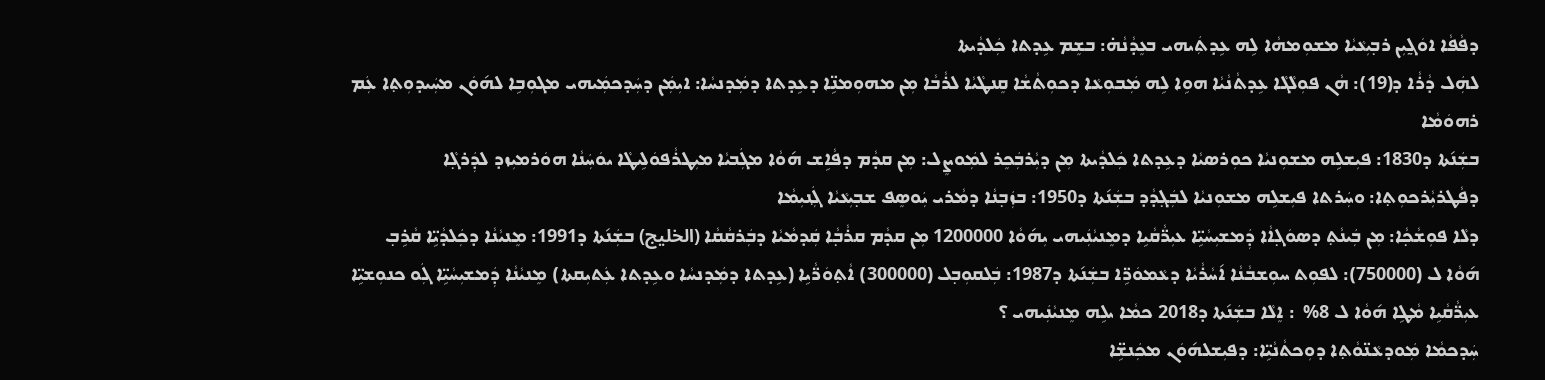ܕܦܵܦܵܐ ܐܘܿܓ̰ܝܼܢ ܪܒ݂ܝܼܥܵܝܵܐ ܡܫܘܼܡܗܵܐ ܠܹܗ ܥܹܕܬܲܝܗܝ ܒܥܸܕܵܢܵܗ̇: ܒܫܸܡ ܥܹܕܬܐ ܟܲܠܕܵܝܬܐ
ܠܗܲܠ ܕܵܪܵܐ ܕ(19): ܗܵܢ ܦܘܼܠܵܓܵܐ ܥܹܕܬܵܢܵܝܵܐ ܗܘܹܐ ܠܹܗ ܡܲܒܘܼܥܵܐ ܕܟܘܼܬܵܫܵܐ ܩܸܢܛܵܝܵܐ ܠܪܵܒܵܐ ܡܼܢ ܡܗܘܼܡܢܹ̈ܐ ܕܥܹܕܬܐ ܕܡܲܕܢܚܵܐ: ܐܝܼܡܲܢ ܕܚܲܕܟܡܲܝܗܝ ܡܓܘܼܒܹܐ ܠܗ݇ܘܿܢ ܡܚܲܝܕܘܼܬ݂ܐ ܥܲܡ ܪܗܘܿܡܵܐ
ܒܫܲܢ݇ܬܐ ܕ1830: ܦܝܼܫܠܹܗ ܡܫܘܼܢܝܵܐ ܟܘܼܪܣܝܵܐ ܕܥܹܕܬܐ ܟܲܠܕܵܝܬܐ ܡܼܢ ܕܝܼܵܪܒܲܟܸܪ ܠܡܲܘܨܸܠ: ܡܼܢ ܩܕܵܡ ܕܦܵܐܹܫ ܗ݇ܘܵܐ ܡܓܲܒܝܵܐ ܡܝܼܛܪܵܦܘܿܠܹܝܛܵܐ ܝܘܿܚܲܢܵܐ ܗܘܿܪܡܝܼܙܕ ܠܕܲܪܓ݂ܵܐ ܕܦܵܛܪܝܼܵܪܟܘܼܬ݂ܐ: ܘܚܲܪܬܐ ܦܝܼܫܠܹܗ ܡܫܘܼܢܝܵܐ ܠܒܲܓ݂ܕܵܕ ܒܫܲܢ݇ܬܐ ܕ1950: ܒܙܲܒ݂ܢܵܐ ܕܡܵܪܝ ܝܲܘܣܸܦ ܫܒ݂ܝܼܥܵܝܵܐ ܓ݂ܲܢܝܼܡܵܐ
ܕܠܵܐ ܦܘܼܫܵܟ݂ܵܐ: ܡܼܢ ܒܲܝܢܵܬ݂ ܕܣܘܿܓ݂ܐܵܐ ܕܲܡܫܝܼܚܵܝܹ̈ܐ ܥܝܼܪ̈ܵܩܵܝܹܐ ܕܡܸܢܝܵܢܲܝܗܝ ܝܼܗ݇ܘܵܐ 1200000 ܡܼܢ ܩܕܵܡ ܩܪܵܒ݂ܵܐ ܩܲܕܡܵܝܵܐ ܕܒܲܪܩܵܩܵܐ (الخليج) ܒܫܲܢ݇ܬܐ ܕ1991: ܡܸܢܝܵܢܵܐ ܕܟܲܠܕܵܝܹ̈ܐ ܩܵܪܹܒ݂ ܗ݇ܘܵܐ ܠ (750000): ܠܦܘܼܬ ܚܘܼܫܒܵܢܵܐ ܐ݇ܚܵܪܵܝܵܐ ܕܥܵܡܘܿܪܹ̈ܐ ܒܫܲܢ݇ܬܐ ܕ1987: ܒܲܠܩܘܼܒ݂ܠ (300000) ܐܵܬ݂ܘܿܪ̈ܵܝܹܐ (ܥܹܕܬܐ ܕܡܲܕܢܚܵܐ ܘܥܹܕܬܐ ܥܲܬܝܼܩܬܐ) ܡܸܢܝܵܢܵܐ ܕܲܡܫܝܼܚܵܝܹ̈ܐ ܓܲܘ ܟܢܘܼܫܝܹ̈ܐ ܥܝܼܪ̈ܵܩܵܝܹܐ ܡܵܛܹܐ ܗ݇ܘܵܐ ܠ 8%  : ܐܸܠܵܐ ܒܫܲܢ݇ܬܐ ܕ2018 ܟܡܵܐ ܝܠܹܗ ܡܸܢܝܵܢܲܝܗܝ ؟
ܚܲܕܟܡܵܐ ܡܲܘܕܥܵܢ̈ܘܵܬ݂ܐ ܕܘܼܟܬܵܢܵܝܹ̈ܐ: ܕܦܝܼܫܠܗ݇ܘܿܢ ܡܟܲܢܫܹ̈ܐ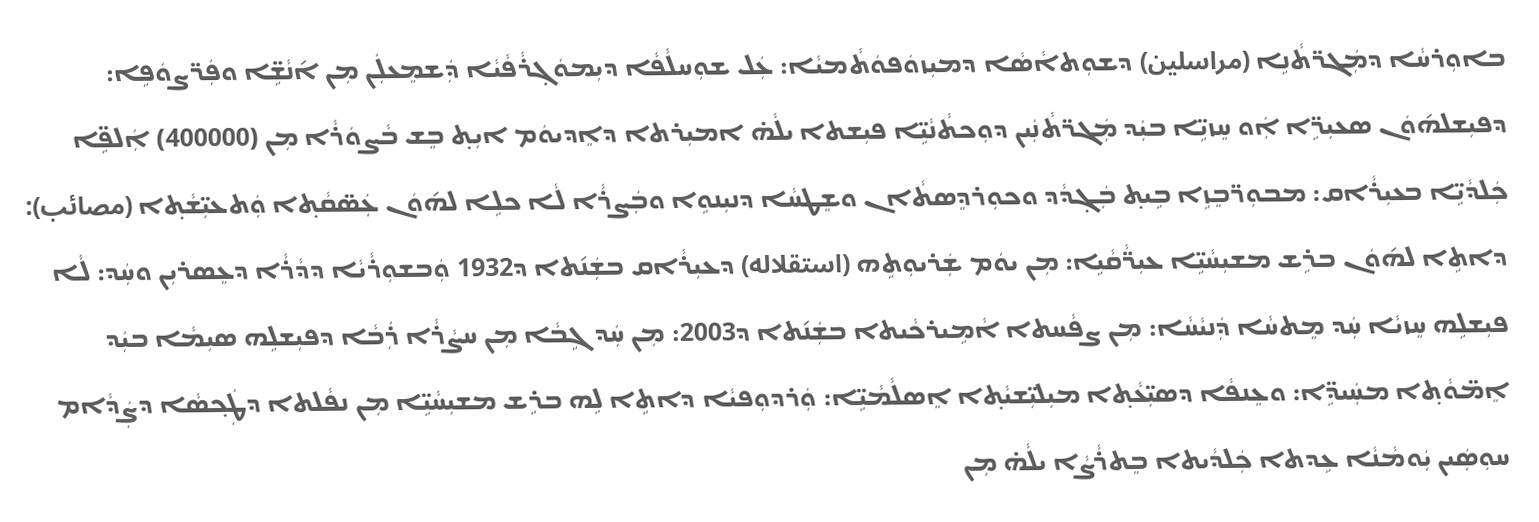ܒܐܘܼܪܚܵܐ ܕܡܲܓܪ̈ܬܵܢܹܐ (مراسلين) ܕܫܘܼܬܐܵܣܵܐ ܕܡܝܼܙܘܿܦܘܿܬܵܡܝܵܐ: ܥܲܠ ܫܘܼܚܠܵܦܵܐ ܕܝܼܡܘܿܓ݂ܪܵܦܵܝܵܐ ܕܲܫܡܸܥܠܲܢ ܡܼܢ ܐ݇ܢܵܫܹ̈ܐ ܘܦܲܪ̈ܨܘܿܦܹܐ:  ܕܦܝܼܫܠܗ݇ܘܿܢ ܣܥܝܼܪܹ̈ܐ ܐܲܘ ܚܸܙܝܹ̈ܐ ܒܝܲܕ ܡܲܓܪ̈ܬܵܢܲܝܢ ܕܘܼܟܬܵܢܵܝܹ̈ܐ ܦܝܼܫܬܐ ܝܠܵܗ̇ ܐܡܝܼܪܬܐ ܕܐܸܕܝܘܿܡ ܐܝܼܬ݂ ܒܸܫ ܒܵܨܘܿܪܵܐ ܡܼܢ (400000) ܐܲܠܦܹ̈ܐ ܟܲܠܕܵܝܹ̈ܐ ܒܥܝܼܪܵܐܩ: ܡܒܘܼܪ̈ܒܸܙܹܐ ܒܹܝܬ݂ ܒܲܓ݂ܕܵܕ ܘܟܘܼܪܕܸܣܬܵܐܢ ܘܫܸܛܚܵܐ ܕܢܝܼܢܘܹܐ ܘܒܲܨܪܵܐ ܠܵܐ ܟܠܹܐ ܠܗ݇ܘܿܢ ܥܲܣ̈ܩܵܬ݂ܐ ܘܲܬܥܝܼ̈ܫܵܬ݂ܐ (مصائب): ܕܐܬܹܐ ܠܗ݇ܘܿܢ ܒܪܹܫ ܡܫܝܼܚܵܝܹ̈ܐ ܥܝܼܪ̈ܵܩܵܝܹܐ: ܡܼܢ ܝܘܿܡ ܫܲܪܝܘܼܬܹܗ (استقلاله) ܕܥܝܼܪܵܐܩ ܒܫܲܢ݇ܬܐ ܕ1932 ܘܲܒܫܘܼܪܵܝܵܐ ܕܕܵܪܵܐ ܕܥܸܣܪܝܼܢ ܘܚܲܕ: ܠܵܐ ܦܝܼܫܠܹܗ ܚܸܙܝܵܐ ܚܲܕ ܡܸܬܚܵܐ ܕܲܢܝܵܚܵܐ: ܡܼܢ ܨܦܵܚܬܐ ܐܵܡܹܝܪܟܵܝܬܐ ܒܫܲܢ݇ܬܐ ܕ2003: ܡܼܢ ܚܲܕ ܓܹܒܵܐ ܡܼܢ ܚܨܵܪܵܐ ܪܲܒܵܐ ܕܦܝܼܫܠܹܗ ܣܝܼܡܵܐ ܒܝܲܕ ܐܸܡ̈ܘܵܬ݂ܐ ܡܚܲܝܕܹ̈ܐ: ܘܥܸܢܦܵܐ ܕܣܝܼ̈ܥܵܬ݂ܐ ܡܝܼܠܝܼ̈ܫܝܵܬ݂ܐ ܐܸܣܠܵܡܵܝܹ̈ܐ: ܘܲܪܕܘܼܦܝܵܐ ܕܐܬܹܐ ܠܹܗ ܒܪܹܫ ܡܫܝܼܚܵܝܹ̈ܐ ܡܼܢ ܢܦܵܠܬܐ ܕܛܲܟ݂ܣܵܐ ܕܨܲܕܵܐܡ ܚܘܼܣܲܝܢ ܝܲܘܡܵܢܵܐ ܥܹܕܬܐ ܟܲܠܕܵܝܬܐ ܒܸܬܪܵܨܵܐ ܝܠܵܗ̇ ܡܼܢ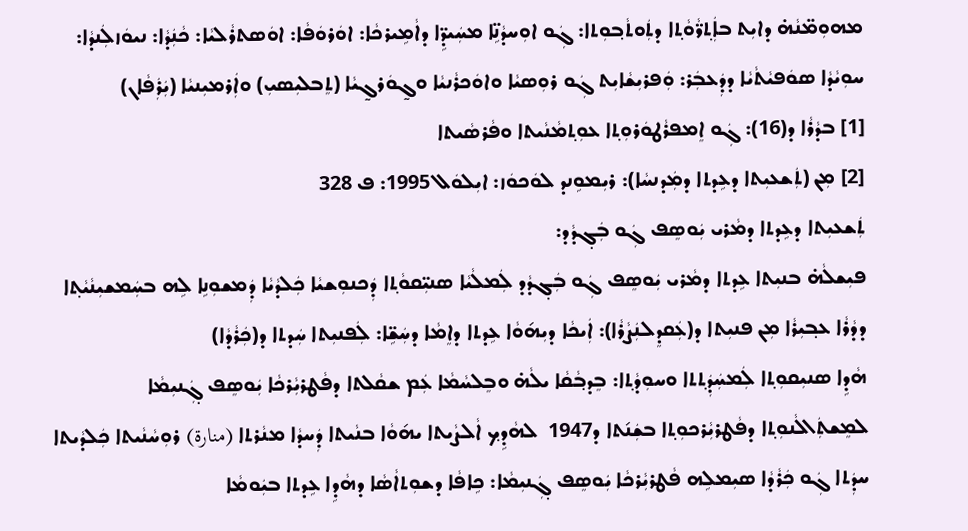ܡܗܘܼܡ̈ܢܵܗ̇ ܕܐܝܼܬ ܒܐܲܬ݂ܪ̈ܵܘܵܬ݂ܐ ܕܬܲܘܬܵܒ݂ܘܼܬܐ: ܓܲܘ ܐܘܼܚܕܵܢܹ̈ܐ ܡܚܲܝܕܹ̈ܐ ܕܐܵܡܹܝܪܟܵܐ: ܐܘܿܪܘܿܦܵܐ: ܐܘܿܣܬܪܵܠܝܵܐ: ܟܵܢܲܕܵܐ: ܢܝܘܿܙܠܲܢܕܵܐ: ܚܘܼܝܵܕܵܐ ܣܘܿܦܝܵܬܵܝܵܐ ܕܕܲܥܒܲܪ: ܘܲܦܪܝܼܫܵܐܝܼܬ ܓܲܘ ܪܘܼܣܝܵܐ ܘܐܘܿܟܪܵܢܝܵܐ ܘܓ̰ܘܿܪܓ̰ܝܵܐ (ܬܸܒܠܝܼܣܝܼ) ܘܐܲܪܡܝܼܢܝܵܐ (ܝܲܪܲܦܵܐܢ)
[1] ܒܕܵܪܵܐ ܕ(16): ܓܲܘ ܐܸܡܦܪܵܛܘܿܪܘܼܬ݂ܐ ܥܘܼܬ݂ܡܵܢܵܝܬܐ ܘܦܵܪܣܵܝܬܐ
[2] ܡܼܢ (ܬܲܫܥܝܼܬܐ ܕܥܹܕܬܐ ܕܡܲܕܢܚܵܐ): ܪܝܼܡܘܹܢܕ ܠܘܿܟܘܿܙ: ܐܝܼܠܘܿܠ 1995: ܦ 328
ܬܲܫܥܝܼܬܐ ܕܥܹܕܬܐ ܕܡܵܪܝ ܝܲܘܣܸܦ ܓܲܘ ܒܲܓ݂ܕܵܕ:
ܦܝܼܫܠܵܗ̇ ܒܢܝܼܬܐ ܥܹܕܬܐ ܕܡܵܪܝ ܝܲܘܣܸܦ ܓܲܘ ܒܲܓ݂ܕܵܕ ܠܲܡܠܵܝܵܐ ܣܢܝܼ̈ܩܘܵܬ݂ܐ ܕܲܟܢܘܼܫܝܵܐ ܟܲܠܕܵܝܵܐ ܕܲܡܫܘܼܢܹܐ ܠܹܗ ܒܚܲܡܫܝܼܢܵܝܵܬ݂ܐ ܕܕܵܪܵܐ ܥܒ݂ܝܼܪܵܐ ܡܼܢ ܦܢܝܼܬܐ ܕ(ܥܲܩܕܸܠܢܲܨܵܪܵܐ): ܐܲܝܟܵܐ ܕܝܼܗ݇ܘܵܐ ܥܹܕܬܐ ܕܐܸܡܵܐ ܕܚܲܫܹ̈ܐ: ܠܲܦܢܝܼܬܐ ܚܲܕܬܐ ܕ(ܟܲܪܵܕܵܐ)
ܗܵܕܹܐ ܣܢܝܼܩܘܼܬ݂ܐ ܠܲܡܚܲܕܲܬ݂ܬܐ ܘܚܘܼܕܵܬ݂ܐ: ܒܸܕܒ݂ܵܩܵܐ ܝܠܵܗ̇ ܘܒܸܠܚܵܡܵܐ ܥܲܡ ܫܩܵܠܬܐ ܕܦܵܛܪܝܼܵܪܟܵܐ ܝܲܘܣܸܦ ܓ݂ܲܢܝܼܡܵܐ ܠܡܸܫܬܲܐܠܵܢܘܼܬ݂ܐ ܕܦܵܛܪܝܼܵܪܟܘܼܬ݂ܐ ܒܫܲܢ݇ܬܐ ܕ1947  ܠܗܵܕܹܟ݂ ܐܵܠܨܵܝܬܐ ܝܗ݇ܘܵܐ ܒܢܵܝܬܐ ܕܲܚܕܵܐ ܡܢܵܪܬܐ (منارة) ܪܘܼܚܵܢܵܝܬܐ ܟܲܠܕܵܝܬܐ ܚܕܲܬܐ ܓܲܘ ܟܲܪܵܕܵܐ ܣܝܼܡܠܹܗ ܦܵܛܪܝܼܵܪܟܵܐ ܝܲܘܣܸܦ ܓ݂ܲܢܝܼܡܵܐ: ܟܹܐܦܵܐ ܕܫܘܼܬܐܵܣܵܐ ܕܗܵܕܹܐ ܥܹܕܬܐ ܒܝܲܘܡܵܐ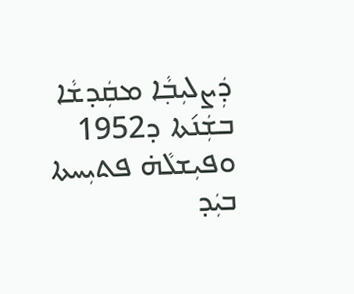ܕܲܨܠܝܼܒ݂ܵܐ ܡܩܲܕܫܵܐ ܒܫܲܢ݇ܬܐ ܕ1952 ܘܦܝܼܫܠܵܗ̇ ܦܬܝܼܚܬܐ ܒܝܲܕ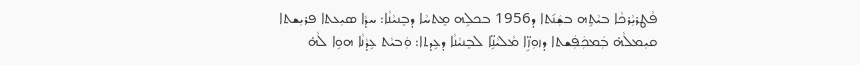ܦܵܛܪܝܼܵܪܟܵܐ ܒܝܵܬܹܗ ܒܫܲܢ݇ܬܐ ܕ1956 ܒܟܠܹܗ ܡܸܬܚܵܐ ܕܒܸܢܝܵܢܵܐ: ܚܕܵܐ ܣܝܼܥܬܐ ܦܪܝܼܫܬܐ ܩܝܼܡܠܵܗ̇ ܒܲܡܟܲܦܲܫܬܐ ܕܙܘܼܙܹ̈ܐ ܡܵܠܝܵܢܹ̈ܐ ܠܒܸܢܝܵܢܵܐ ܕܥܹܕܬܐ: ܘܲܒܝܵܬ ܥܹܕܵܢܵܐ ܗܘܹܐ ܠܵܗ̇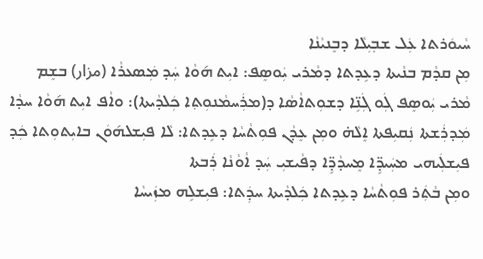ܚܵܝܘܿܪܬܐ ܥܲܠ ܫܒ݂ܝܼܠܵܐ ܕܒܸܢܝܵܢܵܐ
ܡܼܢ ܩܕܵܡ ܒܢܵܝܬܐ ܕܥܹܕܬܐ ܕܡܵܪܝ ܝܲܘܣܸܦ: ܐܝܼܬ ܗ݇ܘܵܐ ܚܲܕ ܡܲܣܥܪܵܐ (مزار) ܒܫܸܡ ܡܵܪܝ ܝܲܘܣܸܦ ܓܲܘ ܓܲܢܹ̈ܐ ܕܫܘܼܬܐܵܣܵܐ ܕ(ܡܪܲܚܡܵܢܘܼܬ݂ܐ ܟܲܠܕܵܝܬܐ): ܘܐܵܦ ܐܝܼܬ ܗ݇ܘܵܐ ܚܕܵܐ ܡܲܕܪܲܫܬܐ ܢܲܩܝܼܦܬܐ ܐܸܠܵܗ̇ ܘܡܼܢ ܥܸܕܵܢ ܦܘܼܬܵܚܵܐ ܕܥܹܕܬܐ: ܠܵܐ ܦܝܼܫܠܗ݇ܘܿܢ ܒܐܝܼܬܘܼܬܐ ܟܲܕ ܦܝܼܫܠܲܝܗܝ ܡܚܲܝܕܹ̈ܐ ܡܸܚܕܵܕܹ̈ܐ ܕܦܵܝܫܝܼ ܚܲܕ ܐܵܘܵܢܵܐ ܪܲܒܬܐ
ܘܡܼܢ ܒܵܬܲܪ ܦܘܼܬܵܚܵܐ ܕܥܹܕܬܐ ܟܲܠܕܵܝܬܐ ܚܕܲܬܐ: ܦܝܼܫܠܹܗ ܡܙܲܝܚܵܐ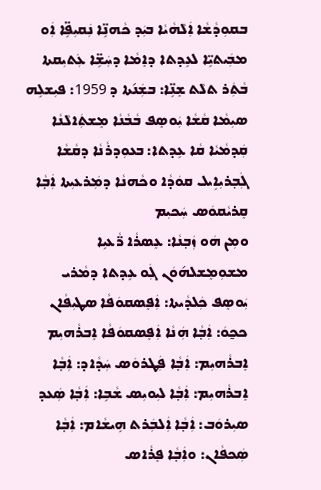ܒܩܘܼܕܵܫܵܐ ܐܲܠܵܗܵܝܵܐ ܒܝܲܕ ܟܵܗܢܹ̈ܐ ܢܲܩܝܼܦܹ̈ܐ ܐܲܘ ܡܒܲܝܬܝܹ̈ܐ ܠܥܹܕܬܐ ܕܐܸܡܵܐ ܕܚܲܫܹ̈ܐ ܥܲܬܝܼܩܬܐ ܒܵܬܲܪ ܬܠܵܬ ܫܸܢܹ̈ܐ: ܒܫܲܢ݇ܬܐ ܕ 1959: ܦܝܼܫܠܹܗ ܣܝܼܡܵܐ ܩܵܫܵܐ ܝܲܘܣܸܦ ܒܵܒܵܢܵܐ ܡܸܫܬܲܐܠܵܢܵܐ ܩܲܕܡܵܝܵܐ ܩܵܐ ܥܹܕܬܐ: ܒܥܘܼܕܪܵܢܵܐ ܕܩܵܫܵܐ ܓܲܒ݂ܪܝܼܐܹܝܠ ܩܘܿܕܵܐ ܘܟܵܗܢܵܐ ܕܡܲܪܥܝܼܬܐ ܐܲܒ݂ܵܐ ܩܸܪܝܵܩܘܿܣ ܚܲܟܝܼܡ
ܘܡܼܢ ܗܿܘ ܙܲܒ݂ܢܵܐ: ܥܸܣܪܵܐ ܪ̈ܵܥܝܹܐ ܡܫܘܼܡܸܫܠܗ݇ܘܿܢ ܓܲܘ ܥܹܕܬܐ ܕܡܵܪܝ ܝܲܘܣܸܦ ܟܲܠܕܵܝܬܐ: ܐܲܦܸܣܩܘܿܦܵܐ ܣܛܝܼܦܵܐܢ ܟܟ̰ܘܿ: ܐܲܒ݂ܵܐ ܗܲܢܵܐ ܐܲܦܸܣܩܘܿܦܵܐ ܐܸܒܪܵܗܝܼܡ ܐܸܒܪܵܗܝܼܡ: ܐܲܒ݂ܵܐ ܦܲܛܪܘܿܣ ܚܲܕܵܐܕ: ܐܲܒ݂ܵܐ ܐܸܒܪܵܗܝܼܡ: ܐܲܒ݂ܵܐ ܠܝܼܘܝܼܣ ܫܵܒܹܐ: ܐܲܒ݂ܵܐ ܣܲܥܕ ܣܝܼܪܘܿܒ: ܐܲܒ݂ܵܐ ܐܲܠܒܲܪܬ ܗܹܝܫܵܐܡ: ܐܲܒ݂ܵܐ ܣܲܟܦܵܐܢ: ܘܐܲܒ݂ܵܐ ܦܸܪܵܐܣ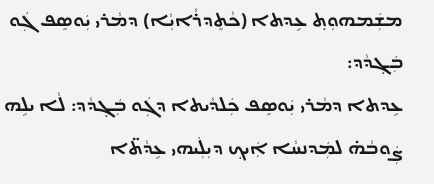ܡܫܲܡܗܘܼܬ݂ ܥܹܕܬܐ (ܟܵܬܸܕܪܵܐܝܼܵܐ) ܕܡܵܪܝ ܝܲܘܣܸܦ ܓܲܘ ܒܲܓ݂ܕܵܕ:
ܥܹܕܬܐ ܕܡܵܪܝ ܝܲܘܣܸܦ ܟܲܠܕܵܝܬܐ ܕܓܲܘ ܒܲܓ݂ܕܵܕ: ܠܵܐ ܝܠܹܗ ܨܲܘܒܵܗ̇ ܠܡܲܕܢܚܵܐ ܐܲܝܟ݂ ܕܝܼܠܲܝܗܝ ܥܹܕܵܬ̈ܐ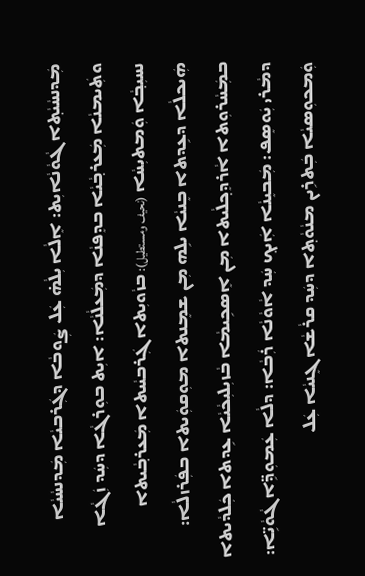ܡܲܕܢܚܵܝܵܬ݂ܐ ܓܵܘܵܢܵܐܝܼܬ: ܐܸܠܵܐ ܝܼܠܵܗ̇ ܥܲܠ ܨܲܘܒܵܐ ܕܓܲܪܒܝܵܐ ܡܲܕܢܚܵܝܵܐ ܘܬܲܝܡܢܵܐ ܡܲܥܪܒ݂ܵܝܵܐ ܒܕܸܦܢܵܐ ܕܡܲܥܠܵܢܵܐ: ܐܝܼܬ ܒܘܼܪܓܵܐ ܕܚܲܕ ܙܲܓܵܐ ܢܚܝܼܒ݂ܵܐ ܘܲܡܬܝܼܚܵܐ (نحيف ومستطيل): ܒܙܵܘܝܼܬܐ ܓܲܪܒܝܵܝܬܐ ܡܲܥܪܒ݂ܵܝܬܐ
ܗܲܝܟܠܵܐ ܕܥܹܕܬܐ ܒܸܢܝܵܐ ܝܠܹܗ ܡܼܢ ܫܡܸܢܬܐ ܡܘܼܩܘܲܝܬܐ ܒܦܲܪܙܠܵܐ: ܒܡܲܚܵܪܘܼܬܐ ܐܵܪܕܸܟ݂ܠܵܝܬܐ ܡܼܢ ܐܸܣܟܹܝܡܵܐ ܒܵܙܝܼܠܝܼܟܵܝܵܐ ܥܹܕܬܐ ܟܲܠܕܵܝܬܐ ܕܡܵܪܝ ܝܲܘܣܸܦ: ܡܲܒܝܸܢܵܐ ܐܲܝܟ݂ ܚܲܕ ܐܵܘܵܢܵܐ ܪܲܒܵܐ: ܕܠܵܐ ܥܲܡܘܼܕܹ̈ܐ ܓܵܘܵܝܹ̈ܐ: ܘܲܡܟܘܼܣܝܵܐ ܒܲܬܪܹܝܢ ܡܢܵܘܵܬ݂ܐ ܕܚܲܕ ܩܪܵܫܵܐ ܓܸܢܝܵܐ ܥܲܠ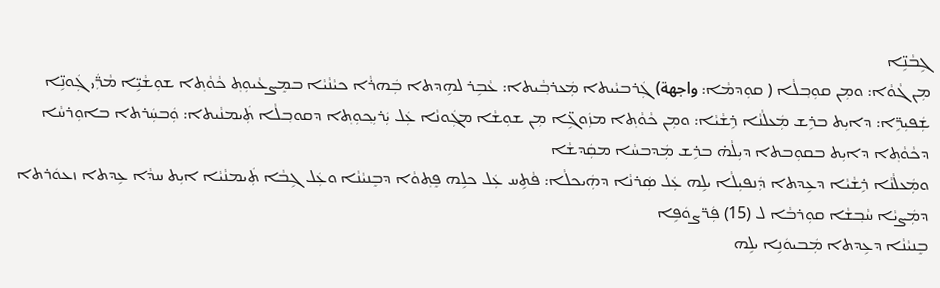ܓܹܒܵܢܹ̈ܐ
ܡܼܢ ܓܵܘܵܐ: ܘܡܼܢ ܩܘܼܒ݂ܠܵܐ ( ܩܘܼܕܡܵܐ: واجهة) ܓܲܪܒܝܵܝܬܐ ܡܲܥܪܒ݂ܵܝܬܐ: ܥܵܒܹܪ ܠܗܹܕܬܐ ܒܲܗܪܵܐ ܟܝܵܢܵܝܵܐ ܒܡܸܨܥܵܝܘܼܬ݂ ܟܵܘܵܬ݂ܐ ܫܘܼܫܵܝܹ̈ܐ ܡܵܪ̈ܲܝ ܓܲܘܢܹ̈ܐ ܫܲܦܝܼܪܹ̈ܐ: ܕܐܝܼܬ ܒܪܹܫ ܡܲܥܠܵܢܵܐ ܪܹܫܵܝܵܐ: ܘܡܼܢ ܟܵܘܵܬ݂ܐ ܡܙܲܘܓܹ̈ܐ ܡܼܢ ܫܘܼܫܵܐ ܡܓܲܘܢܵܐ ܥܲܠ ܝܲܪܝܼܟ݂ܘܼܬ݂ܐ ܕܩܘܒ݂ܠܵܐ ܬܲܝܡܢܵܝܬܐ: ܘܲܒܚܲܪܬܐ ܒܐܘܼܪܚܵܐ ܕܟܵܘܵܬ݂ܐ ܕܐܝܼܬ ܒܩܘܼܒܬܐ ܕܝܼܠܵܗ̇ ܒܪܹܫ ܡܲܕܒܚܵܐ ܡܩܲܕܫܵܐ
ܘܡܲܥܠܵܢܵܐ ܪܹܫܵܝܵܐ ܕܥܹܕܬܐ ܕܲܢܦܝܼܠܵܐ ܝܠܹܗ ܥܲܠ ܣܲܪܢܵܐ ܕܗܲܝܟܠܵܐ: ܦܵܬܹܚ ܥܲܠ ܟܠܹܗ ܦܸܬ݂ܘܵܐ ܕܒܸܢܝܵܢܵܐ ܘܥܲܠ ܓܹܒܵܐ ܬܲܝܡܢܵܝܵܐ ܐܝܼܬ ܚܕܵܐ ܥܹܕܬܐ ܙܥܘܿܪܬܐ ܕܡܲܨܝܵܐ ܚܵܒ݂ܫܵܐ ܩܘܼܪܒܵܐ ܠ (15) ܦܲܪ̈ܨܘܿܦܹܐ
ܒܸܢܝܵܢܵܐ ܕܥܹܕܬܐ ܡܲܒܝܘܿܢܹܐ ܝܠܹܗ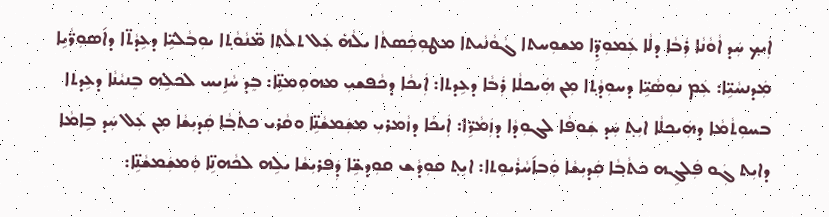ܐܲܝܟ݂ ܚܲܕ ܐܵܘܵܢܵܐ ܪܲܒܵܐ ܕܠܵܐ ܥܲܡܘܼܕܹ̈ܐ ܡܫܘܼܚܬܐ ܓܵܘܵܢܵܝܬܐ ܡܛܘܼܟܲܣܬܵܐ ܝܠܵܗ̇ ܥܲܠ ܬܠܵܬܐ ܡ̈ܢܵܘܵܬ݂ܐ ܝܘܼܒܵܠܝܹ̈ܐ ܕܥܹܕܵܬ̈ܐ ܕܐ݇ܣܘܼܪ̈ܵܝܹܐ ܡܲܕܢܚܵܝܹ̈ܐ: ܥܲܡ ܢܘܼܣܵܝܹ̈ܐ ܕܚܘܼܕܵܬ݂ܐ ܡܼܢ ܗܲܝܟܠܵܐ ܪܲܒܵܐ ܕܥܹܕܬܐ: ܐܲܝܟܵܐ ܕܟܵܦܫܝܼ ܡܗܘܼܡܢܹ̈ܐ: ܒܸܕ ܚܵܙܹܝܚ ܠܟܠܹܗ ܒܸܢܝܵܢܵܐ ܕܥܹܕܬܐ ܒܚܘܼܬܵܡܵܐ ܕܗܲܝܟܠܵܐ ܐܝܼܬ݂ ܚܲܕ ܫܲܘܦܵܐ ܠܓܘܼܕܵܐ ܕܙܲܡܵܪܹ̈ܐ: ܐܲܝܟܵܐ ܕܙܵܡܪܝܼ ܡܫܲܡܫܵܢܹ̈ܐ ܘܩܵܪܝ ܟܬܵܒ݂ܵܐ ܩܲܕܝܼܫܵܐ ܡܼܢ ܥܲܠ ܚܲܕ ܒܹܐܡܵܐ ܕܐܝܼܬ ܓܲܘ ܦܲܠܓܹܗ ܟܬܵܒ݂ܵܐ ܩܲܕܝܼܫܵܐ ܘܲܒܐ݇ܚܵܪܵܝܘܼܬܐ: ܐܝܼܬ݂ ܩܘܼܕܵܫ ܩܘܼܕܫܹ̈ܐ ܕܲܦܪܝܼܫܵܐ ܝܠܹܗ ܠܟܵܗܢܹ̈ܐ ܘܲܡܫܲܡܫܵܢܹ̈ܐ: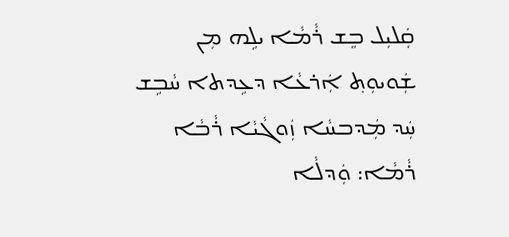ܩܲܠܝܼܠ ܒܸܫ ܪܵܡܵܐ ܝܠܹܗ ܡܼܢ ܫܲܘܝܘܼܬ݂ ܐܲܪܥܵܐ ܕܥܹܕܬܐ ܚܵܒܹܫ ܚܲܕ ܡܲܕܒܚܵܐ ܙܲܘܓܵܝܵܐ ܪܵܒܵܐ ܪܵܡܵܐ: ܘܲܕܠܵܐ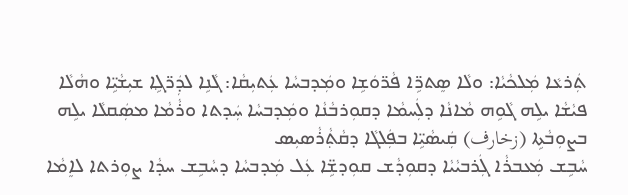ܬܲܪܥܵܐ ܡܲܠܟܵܝܵܐ: ܘܠܵܐ ܣܸܬܪܹ̈ܐ ܦܵܪ̈ܘܿܫܹܐ ܘܡܲܕܒܚܵܐ ܥܲܬܝܼܩܵܐ: ܓܵܢܹܐ ܠܕܲܪ̈ܓ݂ܹܐ ܫܝܼܫܵܝܹ̈ܐ ܘܗܵܠܵܐ ܦܝܵܫܵܐ ܝܠܹܗ ܓܵܘܹܗ ܡܵܐܢܵܐ ܕܠܲܚܡܵܐ ܕܩܘܼܪܒܵܢܵܐ ܘܡܲܕܒܚܵܐ ܚܲܕܬܐ ܘܪܵܡܵܐ ܡܣܲܩܠܵܐ ܝܠܹܗ ܒܨܘܼܒܵܬܹܐ (زخارف) ܩܲܝܣܵܝܹ̈ܐ ܒܦܲܠܓܵܐ ܕܩܵܬ݂ܵܪܵܣܝܼܣ
ܚܵܒܹܫ ܡܲܥܒܪܵܐ ܓܲܪܒܝܵܝܵܐ ܕܩܘܼܕܵܫ ܩܘܼܕܫܹ̈ܐ ܥܲܠ ܡܲܕܒܚܵܐ ܕܚܵܒܹܫ ܚܕܵܐ ܨܘܼܪܬܐ ܠܐܸܡܵܐ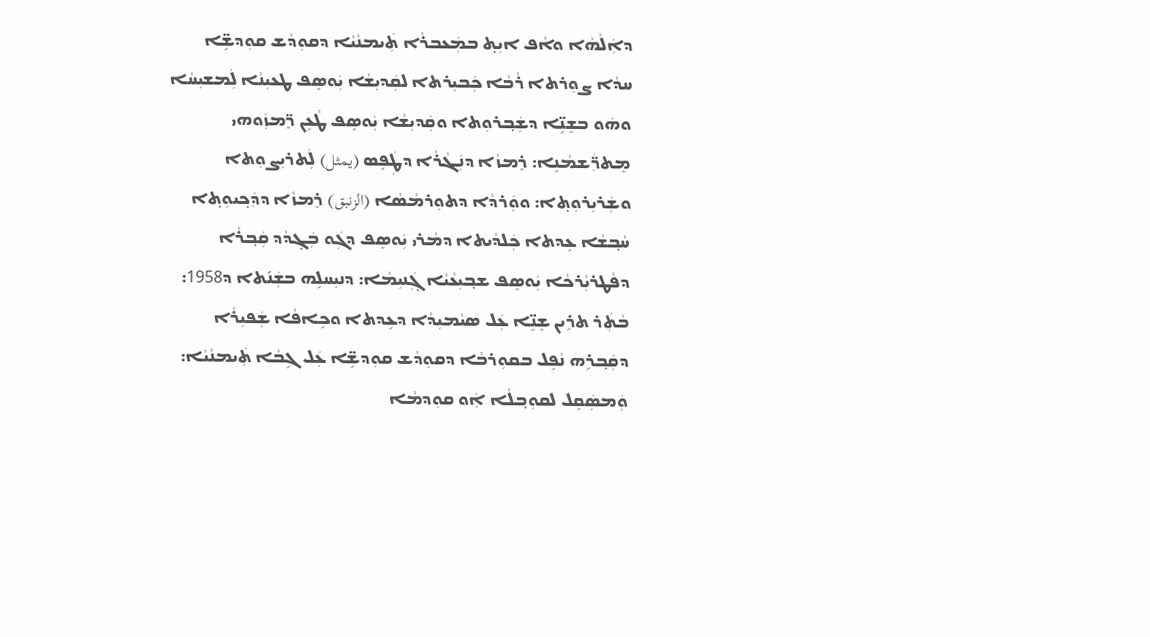ܕܐܲܠܵܗܵܐ ܘܐܵܦ ܐܝܼܬ݂ ܒܡܲܥܒܪܵܐ ܬܲܝܡܢܵܝܵܐ ܕܩܘܼܕܵܫ ܩܘܼܕܫܹ̈ܐ ܚܕܵܐ ܨܘܼܪܬܐ ܪܵܒܵܐ ܟܲܒܝܼܪܬܐ ܠܩܲܕܝܼܫܵܐ ܝܲܘܣܸܦ ܛܥܝܼܢܵܐ ܠܲܡܫܝܼܚܵܐ ܘܗܿܘ ܒܫܸܢܹ̈ܐ ܕܫܲܒ݂ܪܘܼܬܐ ܘܩܲܕܝܼܫܵܐ ܝܲܘܣܸܦ ܛܵܥܹܢ ܪܸ̈ܡܙܲܘܗܝ ܡܸܬܪ̈ܲܫܡܵܢܹܐ: ܪܸܡܙܵܐ ܕܢܲܓܵܪܵܐ ܕܛܲܦܸܣ (يمثل) ܠܲܬܪܝܼܨܘܼܬܐ ܘܫܲܪܝܼܪܘܼܬ݂ܐ: ܘܘܲܪܕܵܐ ܕܬܘܼܪܡܵܣܵܐ (الزنبق) ܪܸܡܙܵܐ ܕܕܲܟ݂ܝܘܼܬ݂ܐ
ܚܵܒ݂ܫܵܐ ܥܹܕܬܐ ܟܲܠܕܵܝܬܐ ܕܡܵܪܝ ܝܲܘܣܸܦ ܕܓܲܘ ܒܲܓ݂ܕܵܕ ܩܲܒ݂ܪܵܐ ܕܦܵܛܪܝܼܵܪܟܵܐ ܝܲܘܣܸܦ ܫܒ݂ܝܼܥܵܝܵܐ ܓ݂ܲܢܝܼܡܵܐ: ܕܢܝܼܚܠܹܗ ܒܫܲܢ݇ܬܐ ܕ1958: ܒܵܬܲܪ ܬܪܹܝܢ ܫܸܢܹ̈ܐ ܥܲܠ ܣܝܵܡܝܼܕܵܐ ܕܥܹܕܬܐ ܘܟܹܐܦܵܐ ܫܲܦܝܼܪܵܐ ܕܩܲܒ݂ܪܹܗ ܢܵܦܹܠ ܒܩܘܼܪܒܵܐ ܕܩܘܼܕܵܫ ܩܘܼܕܫܹ̈ܐ ܥܲܠ ܓܹܒܵܐ ܬܲܝܡܢܵܝܵܐ: ܘܲܡܣܲܩܸܠ ܠܩܘܼܒ݂ܠܵܐ ܐܲܘ ܩܘܼܕܡܵܐ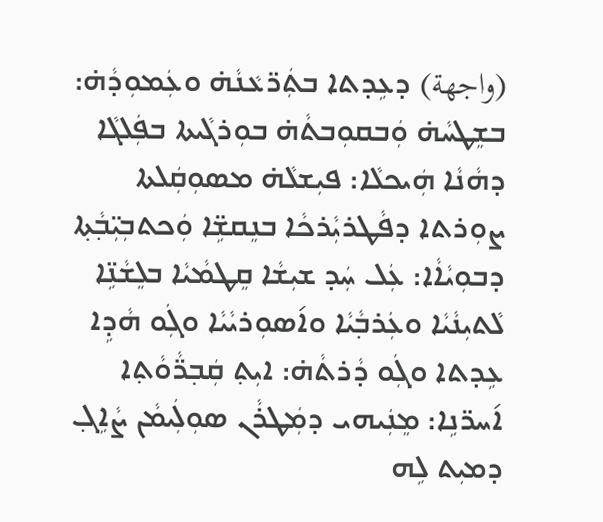(واجهة) ܕܥܹܕܬܐ ܒܬܲܪ̈ܥܵܢܵܗ̇ ܘܥܲܡܘܼܕܵܗ̇: ܒܫܸܛܚܵܗ̇ ܘܲܒܩܘܼܒܬܵܗ̇ ܒܘܼܪܓܵܝܬܐ ܒܦܲܠܓܵܐ ܕܗܵܢܵܐ ܗܲܝܟܠܵܐ: ܦܝܼܫܠܵܗ̇ ܡܣܘܼܩܲܠܬܐ ܨܘܼܪܬܐ ܕܦܵܛܪܝܼܵܪܟܵܐ ܒܢܸܩܫܹ̈ܐ ܘܲܟܬܒܼܝܼ̈ܒ݂ܵܬ݂ܐ ܕܒܘܼܝܵܐܵܐ: ܥܲܠ ܚܲܕ ܫܝܼܫܵܐ ܩܸܛܡܵܝܵܐ ܒܠܸܫܵܢܹ̈ܐ ܠܵܬܝܼܢܵܝܵܐ ܘܥܲܪܒ݂ܵܝܵܐ ܘܐ݇ܣܘܼܪܝܵܝܵܐ ܘܓܲܘ ܗܵܕܹܐ ܥܹܕܬܐ ܘܓܲܘ ܕܵܪܬܵܗ̇: ܐܝܼܬ݂ ܩܲܒ݂ܪ̈ܵܘܵܬ݂ܐ ܐ݇ܚܪ̈ܢܹܐ: ܡܸܢܲܝܗܝ ܕܡܲܛܪܵܢ ܣܘܼܠܲܝܡܵܢ ܨܵܐܹܓ݂ ܕܡܝܼܬ ܠܹܗ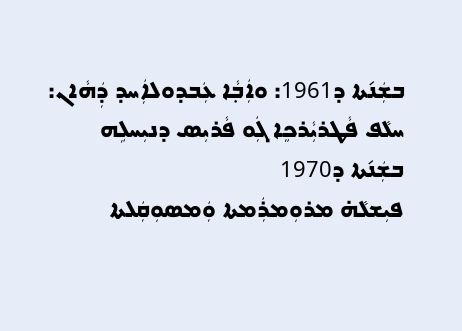ܒܫܲܢ݇ܬܐ ܕ1961: ܘܐܲܒ݂ܵܐ ܥܲܒܕܘܠܐܲܚܕ ܕܲܗܵܐܢ: ܚܠܵܦ ܦܵܛܪܝܼܵܪܟܸܐ ܓܲܘ ܦܵܪܝܼܣ ܕܢܝܼܚܠܹܗ ܒܫܲܢ݇ܬܐ ܕ1970
ܦܝܼܫܠܵܗ̇ ܡܪܘܼܡܪܲܡܬܐ ܘܲܡܣܘܼܩܲܠܬܐ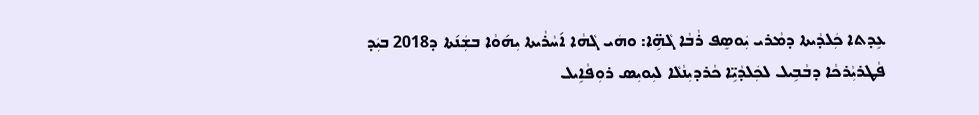ܥܹܕܬܐ ܟܲܠܕܵܝܬܐ ܕܡܵܪܝ ܝܲܘܣܸܦ ܪܵܒܵܐ ܓܵܗܹ̈ܐ: ܘܗܿܝ ܓܵܗܵܐ ܐ݇ܚܵܪܵܝܬܐ ܝܼܗ݇ܘܵܐ ܒܫܲܢ݇ܬܐ ܕ2018 ܒܝܲܕ ܦܵܛܪܝܼܵܪܟܵܐ ܕܒܵܒܹܝܠ ܠܟܲܠܕܵܝܹ̈ܐ ܟܵܪܕܝܼܢܵܠܵܐ ܠܝܼܘܝܼܣ ܪܘܼܦܵܐܹܝܠ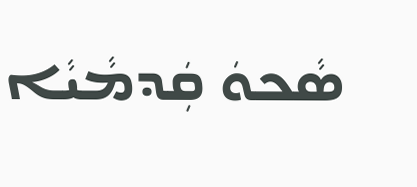ܣܵܟܘܿ ܩܲܕܡܵܝܵܐ